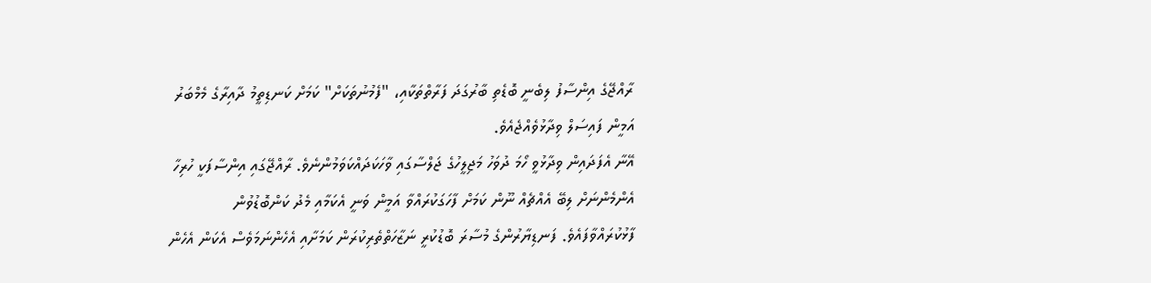ރާއްޖޭގެ އިންސާފު ލިބެނީ ބޮޑެތި ބާރުގަދަ ފަރާތްތަކާއި، "ފެމުނުތަކަށް" ކަމަށް ކަނޑިތީމު ދާއިރާގެ މެމްބަރު އަމީން ފައިސަލް ވިދާޅުވެއްޖެއެވެ.
އޭނާ އެފަދައިން ވިދާޅުވީ ހޯމަ ދުވަހު މަޖިލީހުގެ ޖަލްސާގައި ވާހަކަދައްކަވަމުންނެވެ. ރާއްޖޭގައި އިންސާފަކީ ހުރިހާ އެންމެންނަށް ލިބޭ އެއްޗެއް ނޫން ކަމަށް ފާހަގަކުރައްވާ އަމީން ވަނީ އެކަމާއި މެދު ކަންބޮޑުވުން ފާޅުކުރައްވާފައެވެ. ފަނޑިޔާރުންގެ މުސާރަ ބޮޑުކުރީ ނަޒާހަތްތެރިކުރަން ކަމަށާއި އެހެންނަމަވެސް އެކަން އެހެން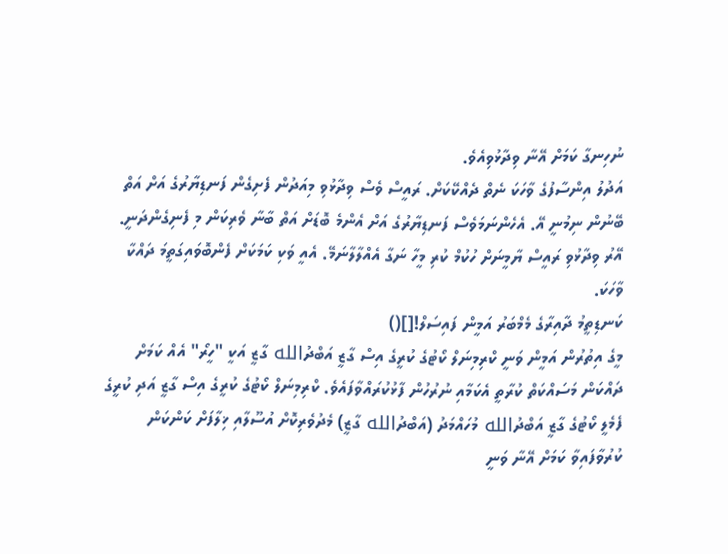ނުހިނގާ ކަމަށް އޭނާ ވިދާޅުވިއެވެ.
އަދުލު އިންސާފުގެ ވާހަކަ ނެތް ދެއްކޭކަށް. ރައީސް ވެސް ވިދާޅުވި މިއަދުން ފެށިގެން ފަނޑިޔާރުގެ އަށް އަތް ބޭނުން ނިމުނީ އޭ. އެހެންނަމަވެސް ފަނޑިޔާރުގެ އަށް އެންމެ ބޮޑަށް އަތް ބާނާ ވެރިކަން މި ފެނިގެންދަނީ. އޭރު ވިދާޅުވި ރައީސް ޔާމީނަށް ހުކުމް ކުރި މީހާ ނަގާ އެއްލާލާނަމޭ. އެއީ ވަކި ކަމަކަށް ފެންބޮވައިގަތީމަ ދައްކާ ވާހަކަ.
ކަނޑިތީމު ދާއިރާގެ މެމްބަރު އަމީން ފައިސަލް![]()
މީގެ އިތުރުން އަމީން ވަނީ ކްރިމިނަލް ކޯޓުގެ ކުރީގެ އިސް ގާޒީ އަބްދުالله ގާޒީ އަކީ "ހީރޯ" އެއް ކަމަށް ދައްކަން މަސައްކަތް ކުރާތީ އެކަމާއި ނުރުހުން ފާޅުކުރައްވާފައެވެ. ކްރިމިނަލް ކޯޓުގެ ކުރީގެ އިސް ގާޒީ އަދި ކުރީގެ ފެމެލީ ކޯޓުގެ ގާޒީ އަބްދުالله މުހައްމަދު (އަބްދުالله ގާޒީ) މެދުވެރިކޮށް އުސޫލާއި ޚިލާފަށް ކަންކަން ކުރުވާފައިވާ ކަމަށް އޭނާ ވަނީ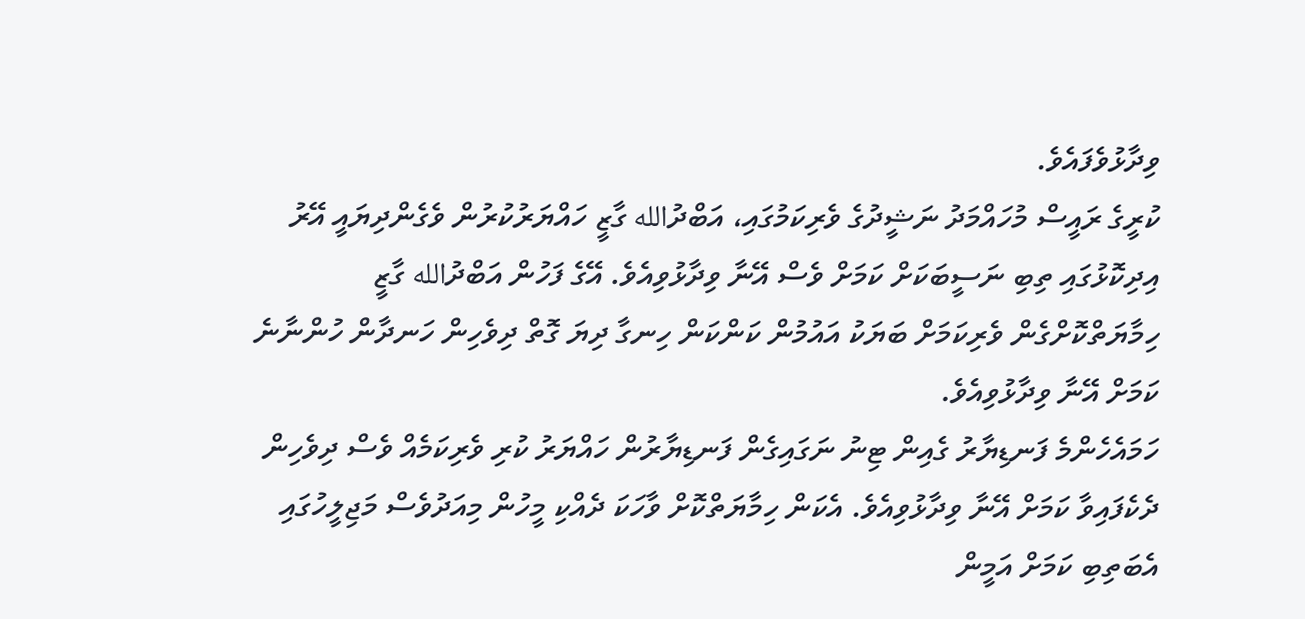ވިދާޅުވެފައެވެ.
ކުރީގެ ރައީސް މުހައްމަދު ނަޝީދުގެ ވެރިކަމުގައި، އަބްދުالله ގާޒީ ހައްޔަރުކުރުން ވެގެންދިޔައީ އޭރު އިދިކޮޅުގައި ތިބި ނަސީބަކަށް ކަމަށް ވެސް އޭނާ ވިދާޅުވިއެވެ. އޭގެ ފަހުން އަބްދުالله ގާޒީ ހިމާޔަތްކޮށްގެން ވެރިކަމަށް ބަޔަކު އައުމުން ކަންކަން ހިނގާ ދިޔަ ގޮތް ދިވެހިން ހަނދާން ހުންނާނެ ކަމަށް އޭނާ ވިދާޅުވިއެވެ.
ހަމައެހެންމެ ފަނޑިޔާރު ގެއިން ޓިނު ނަގައިގެން ފަނޑިޔާރުން ހައްޔަރު ކުރި ވެރިކަމެއް ވެސް ދިވެހިން ދެކެފައިވާ ކަމަށް އޭނާ ވިދާޅުވިއެވެ. އެކަން ހިމާޔަތްކޮށް ވާހަކަ ދެއްކި މީހުން މިއަދުވެސް މަޖިލީހުގައި އެބަތިބި ކަމަށް އަމީން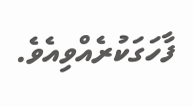ފާހަގަކުރެއްވިއެވެ.